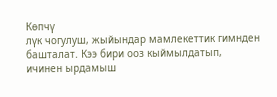Көпчү
лүк чогулуш, жыйындар мамлекеттик гимнден башталат. Кээ бири ооз кыймылдатып,
ичинен ырдамыш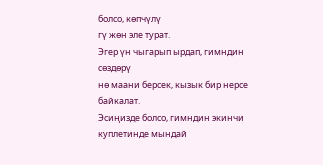болсо, көпчүлү
гү жөн эле турат.
Эгер үн чыгарып ырдап, гимндин сөздөрү
нө маани берсек, кызык бир нерсе байкалат.
Эсиңизде болсо, гимндин экинчи куплетинде мындай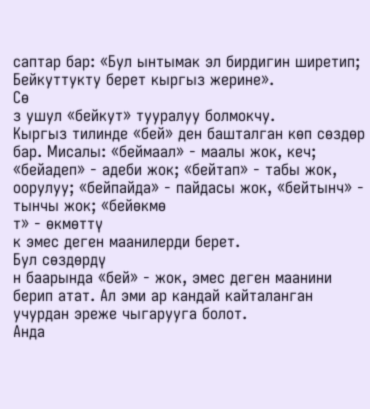саптар бар: «Бул ынтымак эл бирдигин ширетип; Бейкуттукту берет кыргыз жерине».
Сө
з ушул «бейкут» тууралуу болмокчу.
Кыргыз тилинде «бей» ден башталган көп сөздөр бар. Мисалы: «беймаал» - маалы жок, кеч; «бейадеп» - адеби жок; «бейтап» - табы жок, оорулуу; «бейпайда» - пайдасы жок, «бейтынч» - тынчы жок; «бейөкмө
т» - өкмөттү
к эмес деген маанилерди берет.
Бул сөздөрдү
н баарында «бей» - жок, эмес деген маанини берип атат. Ал эми ар кандай кайталанган учурдан эреже чыгарууга болот.
Анда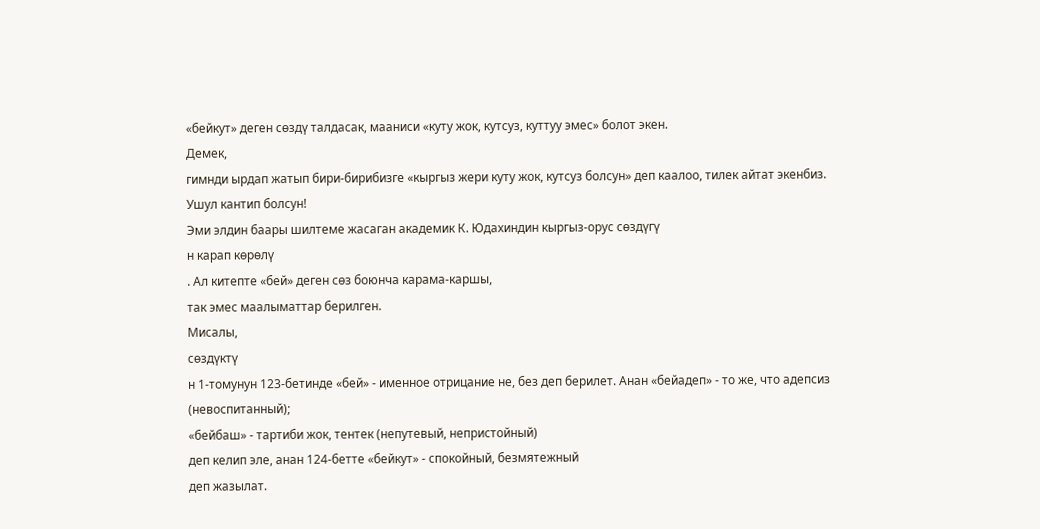«бейкут» деген сөздү талдасак, мааниси «куту жок, кутсуз, куттуу эмес» болот экен.
Демек,
гимнди ырдап жатып бири-бирибизге «кыргыз жери куту жок, кутсуз болсун» деп каалоо, тилек айтат экенбиз.
Ушул кантип болсун!
Эми элдин баары шилтеме жасаган академик К. Юдахиндин кыргыз-орус сөздүгү
н карап көрөлү
. Ал китепте «бей» деген сөз боюнча карама-каршы,
так эмес маалыматтар берилген.
Мисалы,
сөздүктү
н 1-томунун 123-бетинде «бей» - именное отрицание не, без деп берилет. Анан «бейадеп» - то же, что адепсиз (невоспитанный);
«бейбаш» - тартиби жок, тентек (непутевый, непристойный)
деп келип эле, анан 124-бетте «бейкут» - спокойный, безмятежный
деп жазылат.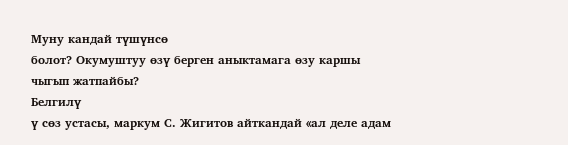Муну кандай түшүнсө
болот? Окумуштуу өзү берген аныктамага өзу каршы чыгып жатпайбы?
Белгилү
ү сөз устасы, маркум С. Жигитов айткандай «ал деле адам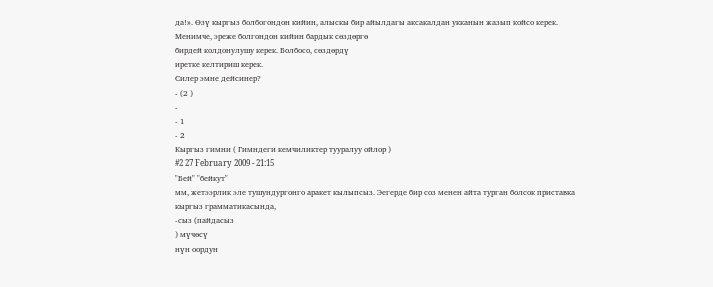да!». Өзү кыргыз болбогондон кийин, алыскы бир айылдагы аксакалдан укканын жазып койсо керек.
Менимче, эреже болгондон кийин бардык сөздөргө
бирдей колдонулушу керек. Болбосо, сөздөрдү
иретке келтириш керек.
Силер эмне дейсинер?
- (2 )
-
- 1
- 2
Кыргыз гимни ( Гимндеги кемчиликтер тууралуу ойлор )
#2 27 February 2009 - 21:15
"Бей" "бейкут"
мм, жетээрлик эле тушундургонго аракет кылыпсыз. Эегерде бир соз менен айта турган болсок приставка
кыргыз грамматикасында,
-сыз (пайдасыз
) мүчөсү
нүн оордун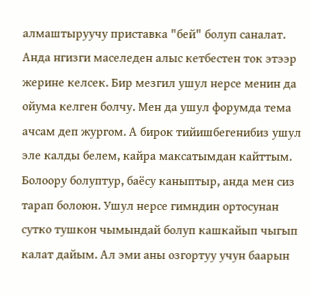алмаштыруучу приставка "бей" болуп саналат. Анда нгизги маселеден алыс кетбестен ток этээр жерине келсек. Бир мезгил ушул нерсе менин да ойума келген болчу. Мен да ушул форумда тема ачсам деп жургом. А бирок тийишбегенибиз ушул эле калды белем, кайра максатымдан кайттым. Болоору болуптур, баёсу каныптыр, анда мен сиз тарап болоюн. Ушул нерсе гимндин ортосунан сутко тушкон чымындай болуп кашкайып чыгып калат дайым. Ал эми аны озгортуу учун баарын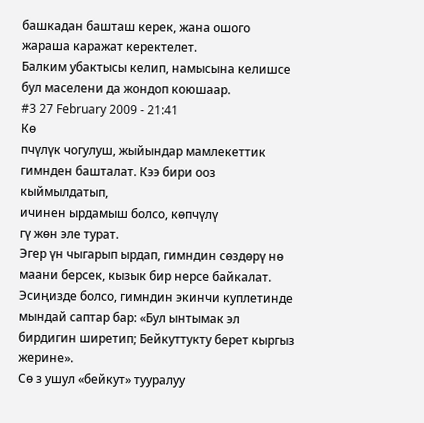башкадан башташ керек, жана ошого жараша каражат керектелет.
Балким убактысы келип, намысына келишсе бул маселени да жондоп коюшаар.
#3 27 February 2009 - 21:41
Кө
пчүлүк чогулуш, жыйындар мамлекеттик гимнден башталат. Кээ бири ооз кыймылдатып,
ичинен ырдамыш болсо, көпчүлү
гү жөн эле турат.
Эгер үн чыгарып ырдап, гимндин сөздөрү нө маани берсек, кызык бир нерсе байкалат.
Эсиңизде болсо, гимндин экинчи куплетинде мындай саптар бар: «Бул ынтымак эл бирдигин ширетип; Бейкуттукту берет кыргыз жерине».
Сө з ушул «бейкут» тууралуу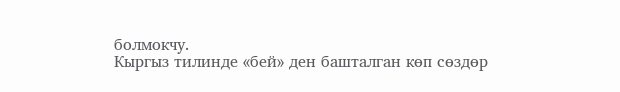болмокчу.
Кыргыз тилинде «бей» ден башталган көп сөздөр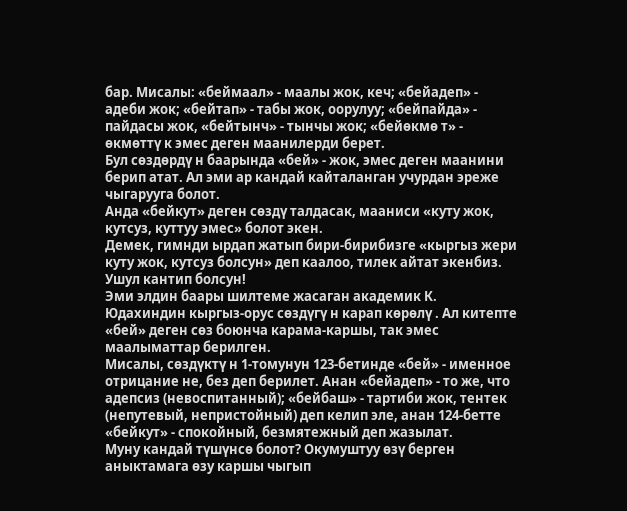бар. Мисалы: «беймаал» - маалы жок, кеч; «бейадеп» - адеби жок; «бейтап» - табы жок, оорулуу; «бейпайда» - пайдасы жок, «бейтынч» - тынчы жок; «бейөкмө т» - өкмөттү к эмес деген маанилерди берет.
Бул сөздөрдү н баарында «бей» - жок, эмес деген маанини берип атат. Ал эми ар кандай кайталанган учурдан эреже чыгарууга болот.
Анда «бейкут» деген сөздү талдасак, мааниси «куту жок, кутсуз, куттуу эмес» болот экен.
Демек, гимнди ырдап жатып бири-бирибизге «кыргыз жери куту жок, кутсуз болсун» деп каалоо, тилек айтат экенбиз.
Ушул кантип болсун!
Эми элдин баары шилтеме жасаган академик К. Юдахиндин кыргыз-орус сөздүгү н карап көрөлү . Ал китепте «бей» деген сөз боюнча карама-каршы, так эмес маалыматтар берилген.
Мисалы, сөздүктү н 1-томунун 123-бетинде «бей» - именное отрицание не, без деп берилет. Анан «бейадеп» - то же, что адепсиз (невоспитанный); «бейбаш» - тартиби жок, тентек (непутевый, непристойный) деп келип эле, анан 124-бетте «бейкут» - спокойный, безмятежный деп жазылат.
Муну кандай түшүнсө болот? Окумуштуу өзү берген аныктамага өзу каршы чыгып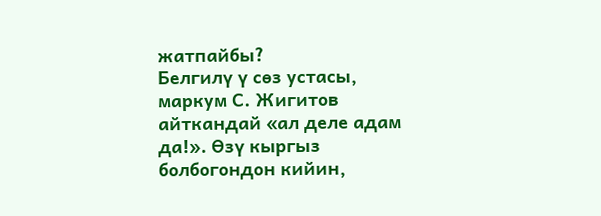жатпайбы?
Белгилү ү сөз устасы, маркум С. Жигитов айткандай «ал деле адам да!». Өзү кыргыз болбогондон кийин,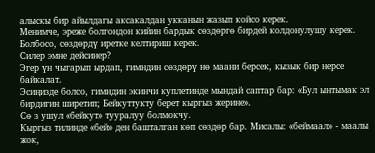алыскы бир айылдагы аксакалдан укканын жазып койсо керек.
Менимче, эреже болгондон кийин бардык сөздөргө бирдей колдонулушу керек. Болбосо, сөздөрдү иретке келтириш керек.
Силер эмне дейсинер?
Эгер үн чыгарып ырдап, гимндин сөздөрү нө маани берсек, кызык бир нерсе байкалат.
Эсиңизде болсо, гимндин экинчи куплетинде мындай саптар бар: «Бул ынтымак эл бирдигин ширетип; Бейкуттукту берет кыргыз жерине».
Сө з ушул «бейкут» тууралуу болмокчу.
Кыргыз тилинде «бей» ден башталган көп сөздөр бар. Мисалы: «беймаал» - маалы жок,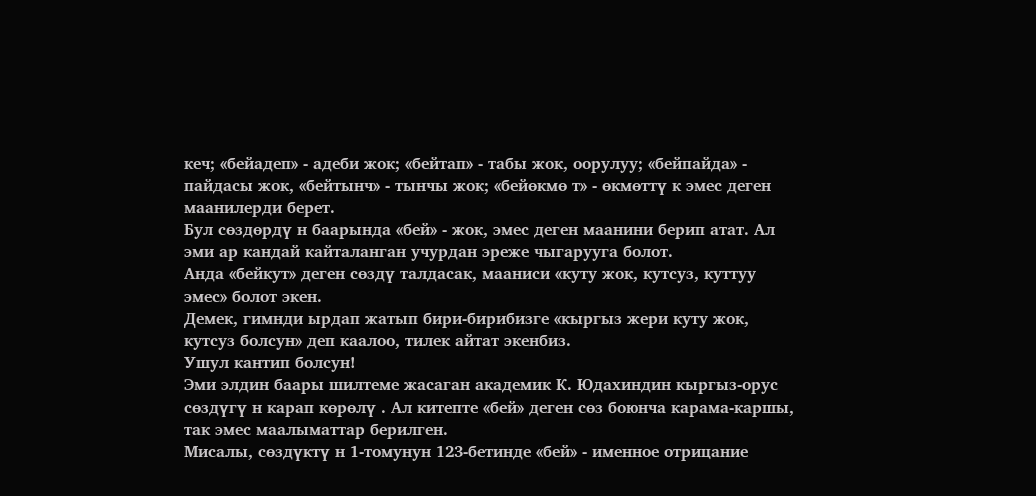кеч; «бейадеп» - адеби жок; «бейтап» - табы жок, оорулуу; «бейпайда» - пайдасы жок, «бейтынч» - тынчы жок; «бейөкмө т» - өкмөттү к эмес деген маанилерди берет.
Бул сөздөрдү н баарында «бей» - жок, эмес деген маанини берип атат. Ал эми ар кандай кайталанган учурдан эреже чыгарууга болот.
Анда «бейкут» деген сөздү талдасак, мааниси «куту жок, кутсуз, куттуу эмес» болот экен.
Демек, гимнди ырдап жатып бири-бирибизге «кыргыз жери куту жок, кутсуз болсун» деп каалоо, тилек айтат экенбиз.
Ушул кантип болсун!
Эми элдин баары шилтеме жасаган академик К. Юдахиндин кыргыз-орус сөздүгү н карап көрөлү . Ал китепте «бей» деген сөз боюнча карама-каршы, так эмес маалыматтар берилген.
Мисалы, сөздүктү н 1-томунун 123-бетинде «бей» - именное отрицание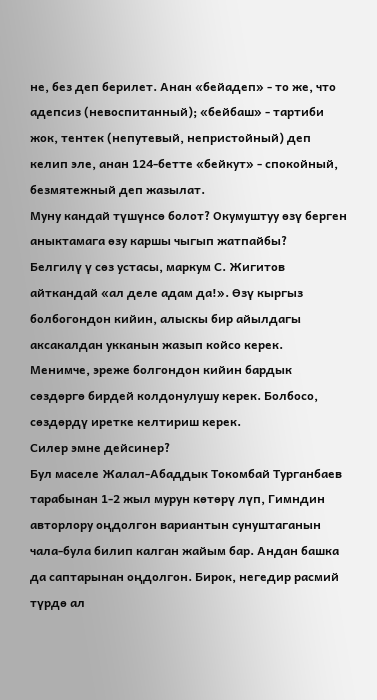не, без деп берилет. Анан «бейадеп» - то же, что адепсиз (невоспитанный); «бейбаш» - тартиби жок, тентек (непутевый, непристойный) деп келип эле, анан 124-бетте «бейкут» - спокойный, безмятежный деп жазылат.
Муну кандай түшүнсө болот? Окумуштуу өзү берген аныктамага өзу каршы чыгып жатпайбы?
Белгилү ү сөз устасы, маркум С. Жигитов айткандай «ал деле адам да!». Өзү кыргыз болбогондон кийин, алыскы бир айылдагы аксакалдан укканын жазып койсо керек.
Менимче, эреже болгондон кийин бардык сөздөргө бирдей колдонулушу керек. Болбосо, сөздөрдү иретке келтириш керек.
Силер эмне дейсинер?
Бул маселе Жалал-Абаддык Токомбай Турганбаев тарабынан 1-2 жыл мурун көтөрү лүп, Гимндин авторлору оңдолгон вариантын сунуштаганын чала-була билип калган жайым бар. Андан башка да саптарынан оңдолгон. Бирок, негедир расмий түрдө ал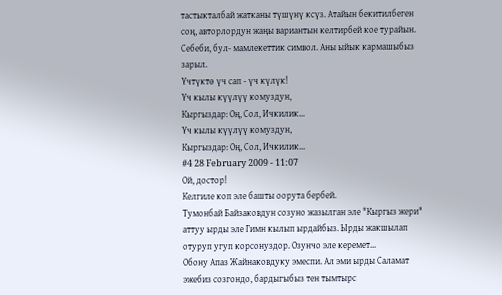тастыкталбай жатканы түшүнү ксүз. Атайын бекитилбеген соң, авторлордун жаңы вариантын келтирбей кое турайын. Себеби, бул- мамлекеттик символ. Аны ыйык кармашыбыз зарыл.
Үчтүктө үч сап - үч күлүк!
Үч кылы күүлүү комуздун,
Кыргыздар: Оң, Сол, Ичкилик...
Үч кылы күүлүү комуздун,
Кыргыздар: Оң, Сол, Ичкилик...
#4 28 February 2009 - 11:07
Ой, достор!
Келгиле коп эле башты оорута бербей.
Тумонбай Байзаковдун созуно жазылган эле "Кыргыз жери" аттуу ырды эле Гимн кылып ырдайбыз. Ырды жакшылап отуруп угуп корсонуздор. Озунчо эле керемет...
Обону Апаз Жайнаковдуку эмеспи. Ал эми ырды Саламат эжебиз созгондо, бардыгыбыз тен тымтырс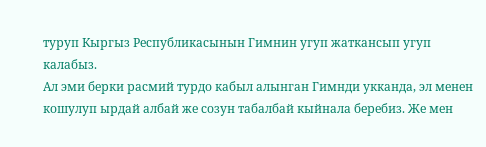туруп Кыргыз Республикасынын Гимнин угуп жаткансып угуп калабыз.
Ал эми берки расмий турдо кабыл алынган Гимнди укканда, эл менен кошулуп ырдай албай же созун табалбай кыйнала беребиз. Же мен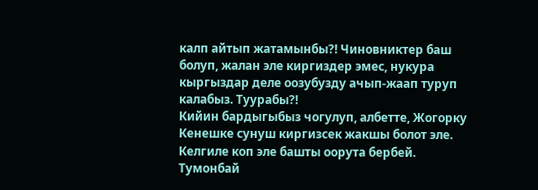калп айтып жатамынбы?! Чиновниктер баш болуп, жалан эле киргиздер эмес, нукура кыргыздар деле оозубузду ачып-жаап туруп калабыз. Туурабы?!
Кийин бардыгыбыз чогулуп, албетте, Жогорку Кенешке сунуш киргизсек жакшы болот эле.
Келгиле коп эле башты оорута бербей.
Тумонбай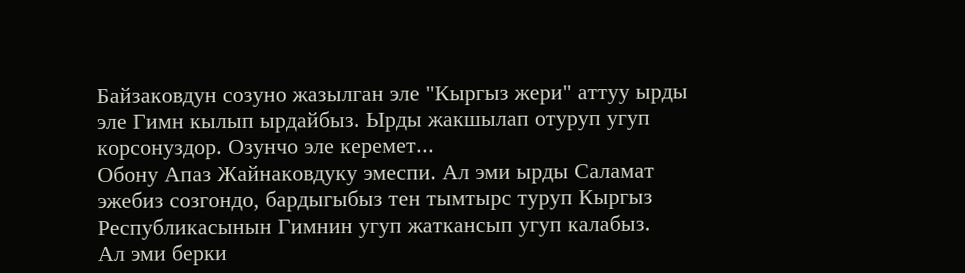Байзаковдун созуно жазылган эле "Кыргыз жери" аттуу ырды эле Гимн кылып ырдайбыз. Ырды жакшылап отуруп угуп корсонуздор. Озунчо эле керемет...
Обону Апаз Жайнаковдуку эмеспи. Ал эми ырды Саламат эжебиз созгондо, бардыгыбыз тен тымтырс туруп Кыргыз Республикасынын Гимнин угуп жаткансып угуп калабыз.
Ал эми берки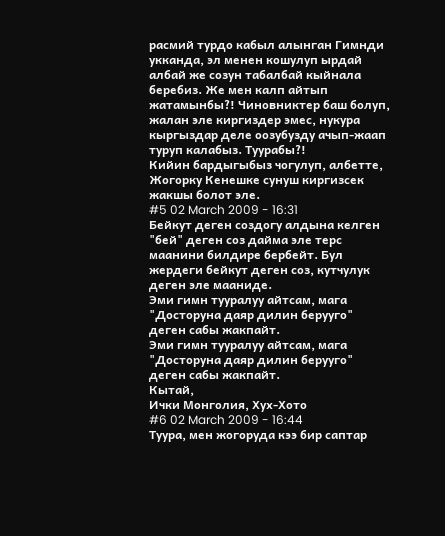расмий турдо кабыл алынган Гимнди укканда, эл менен кошулуп ырдай албай же созун табалбай кыйнала беребиз. Же мен калп айтып жатамынбы?! Чиновниктер баш болуп, жалан эле киргиздер эмес, нукура кыргыздар деле оозубузду ачып-жаап туруп калабыз. Туурабы?!
Кийин бардыгыбыз чогулуп, албетте, Жогорку Кенешке сунуш киргизсек жакшы болот эле.
#5 02 March 2009 - 16:31
Бейкут деген создогу алдына келген "бей" деген соз дайма эле терс маанини билдире бербейт. Бул жердеги бейкут деген соз, кутчулук деген эле мааниде.
Эми гимн тууралуу айтсам, мага "Досторуна даяр дилин берууго" деген сабы жакпайт.
Эми гимн тууралуу айтсам, мага "Досторуна даяр дилин берууго" деген сабы жакпайт.
Кытай,
Ички Монголия, Хух-Хото
#6 02 March 2009 - 16:44
Туура, мен жогоруда кээ бир саптар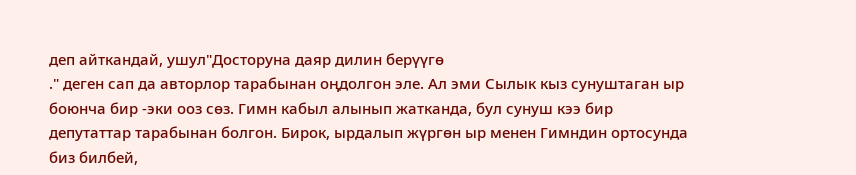деп айткандай, ушул"Досторуна даяр дилин берүүгө
." деген сап да авторлор тарабынан оңдолгон эле. Ал эми Сылык кыз сунуштаган ыр боюнча бир -эки ооз сөз. Гимн кабыл алынып жатканда, бул сунуш кээ бир депутаттар тарабынан болгон. Бирок, ырдалып жүргөн ыр менен Гимндин ортосунда биз билбей,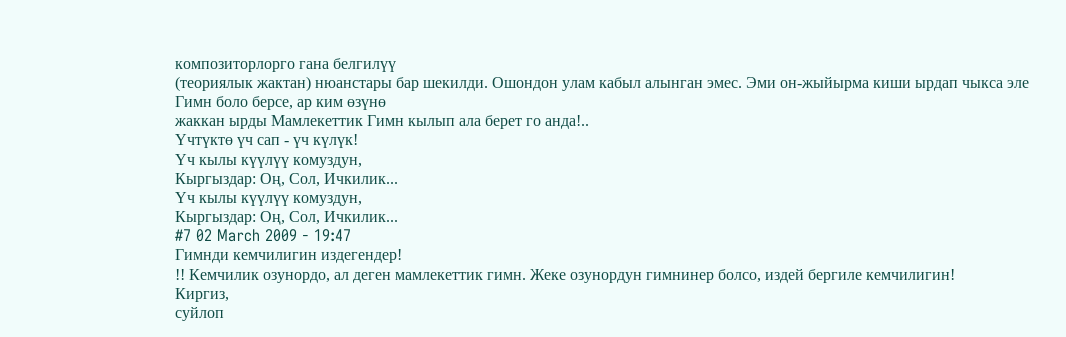композиторлорго гана белгилүү
(теориялык жактан) нюанстары бар шекилди. Ошондон улам кабыл алынган эмес. Эми он-жыйырма киши ырдап чыкса эле Гимн боло берсе, ар ким өзүнө
жаккан ырды Мамлекеттик Гимн кылып ала берет го анда!..
Үчтүктө үч сап - үч күлүк!
Үч кылы күүлүү комуздун,
Кыргыздар: Оң, Сол, Ичкилик...
Үч кылы күүлүү комуздун,
Кыргыздар: Оң, Сол, Ичкилик...
#7 02 March 2009 - 19:47
Гимнди кемчилигин издегендер!
!! Кемчилик озунордо, ал деген мамлекеттик гимн. Жеке озунордун гимнинер болсо, издей бергиле кемчилигин!
Киргиз,
суйлоп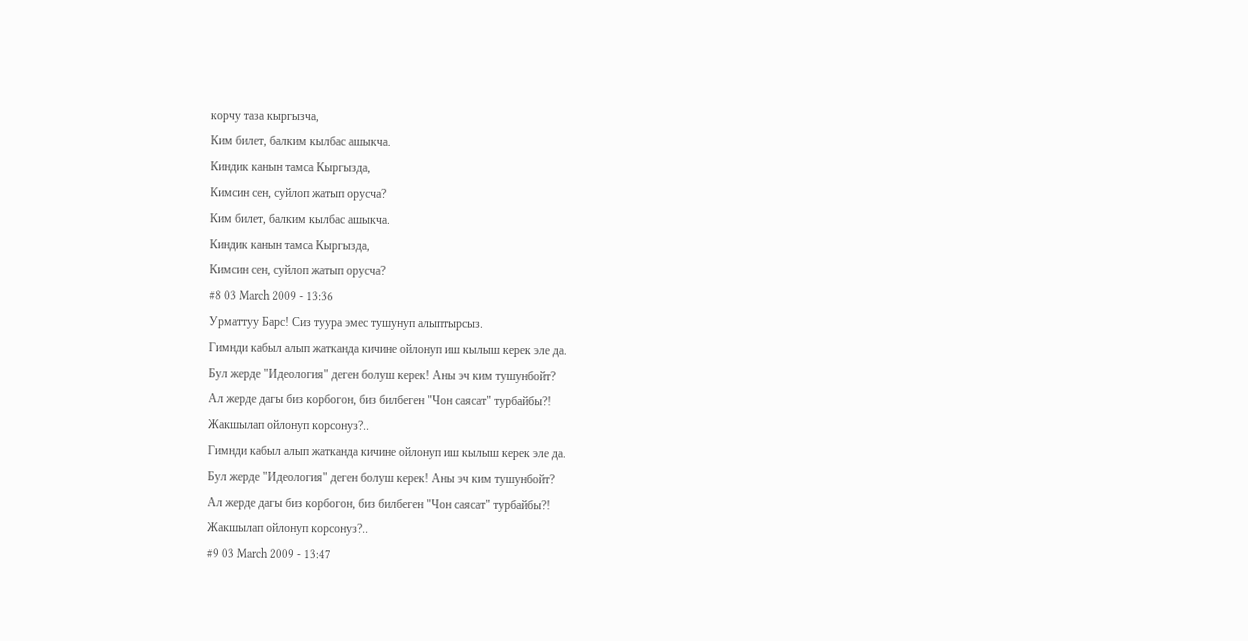корчу таза кыргызча,
Ким билет, балким кылбас ашыкча.
Киндик канын тамса Кыргызда,
Кимсин сен, суйлоп жатып орусча?
Ким билет, балким кылбас ашыкча.
Киндик канын тамса Кыргызда,
Кимсин сен, суйлоп жатып орусча?
#8 03 March 2009 - 13:36
Урматтуу Барс! Сиз туура эмес тушунуп алыптырсыз.
Гимнди кабыл алып жатканда кичине ойлонуп иш кылыш керек эле да.
Бул жерде "Идеология" деген болуш керек! Аны эч ким тушунбойт?
Ал жерде дагы биз корбогон, биз билбеген "Чон саясат" турбайбы?!
Жакшылап ойлонуп корсонуз?..
Гимнди кабыл алып жатканда кичине ойлонуп иш кылыш керек эле да.
Бул жерде "Идеология" деген болуш керек! Аны эч ким тушунбойт?
Ал жерде дагы биз корбогон, биз билбеген "Чон саясат" турбайбы?!
Жакшылап ойлонуп корсонуз?..
#9 03 March 2009 - 13:47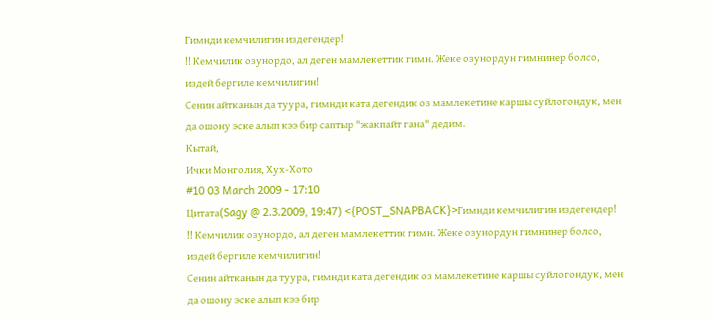Гимнди кемчилигин издегендер!
!! Кемчилик озунордо, ал деген мамлекеттик гимн. Жеке озунордун гимнинер болсо, издей бергиле кемчилигин!
Сенин айтканын да туура, гимнди ката дегендик оз мамлекетине каршы суйлогондук, мен да ошону эске алып кээ бир саптыр "жакпайт гана" дедим.
Кытай,
Ички Монголия, Хух-Хото
#10 03 March 2009 - 17:10
Цитата(Sagy @ 2.3.2009, 19:47) <{POST_SNAPBACK}>Гимнди кемчилигин издегендер!
!! Кемчилик озунордо, ал деген мамлекеттик гимн. Жеке озунордун гимнинер болсо, издей бергиле кемчилигин!
Сенин айтканын да туура, гимнди ката дегендик оз мамлекетине каршы суйлогондук, мен да ошону эске алып кээ бир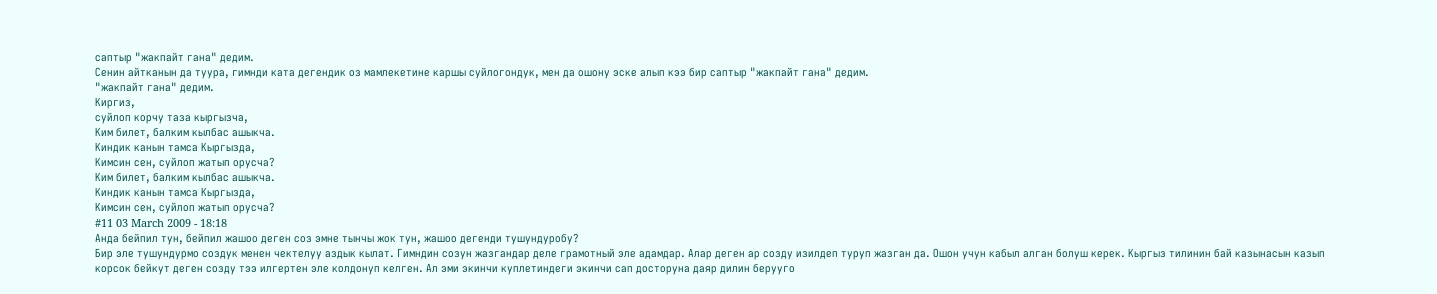саптыр "жакпайт гана" дедим.
Сенин айтканын да туура, гимнди ката дегендик оз мамлекетине каршы суйлогондук, мен да ошону эске алып кээ бир саптыр "жакпайт гана" дедим.
"жакпайт гана" дедим.
Киргиз,
суйлоп корчу таза кыргызча,
Ким билет, балким кылбас ашыкча.
Киндик канын тамса Кыргызда,
Кимсин сен, суйлоп жатып орусча?
Ким билет, балким кылбас ашыкча.
Киндик канын тамса Кыргызда,
Кимсин сен, суйлоп жатып орусча?
#11 03 March 2009 - 18:18
Анда бейпил тун, бейпил жашоо деген соз эмне тынчы жок тун, жашоо дегенди тушундуробу?
Бир эле тушундурмо создук менен чектелуу аздык кылат. Гимндин созун жазгандар деле грамотный эле адамдар. Алар деген ар созду изилдеп туруп жазган да. Ошон учун кабыл алган болуш керек. Кыргыз тилинин бай казынасын казып корсок бейкут деген созду тээ илгертен эле колдонуп келген. Ал эми экинчи куплетиндеги экинчи сап досторуна даяр дилин берууго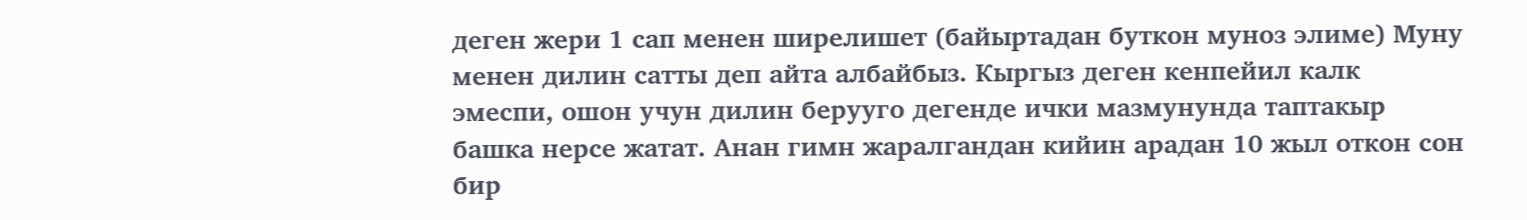деген жери 1 сап менен ширелишет (байыртадан буткон муноз элиме) Муну менен дилин сатты деп айта албайбыз. Кыргыз деген кенпейил калк эмеспи, ошон учун дилин берууго дегенде ички мазмунунда таптакыр башка нерсе жатат. Анан гимн жаралгандан кийин арадан 10 жыл откон сон бир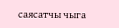саясатчы чыга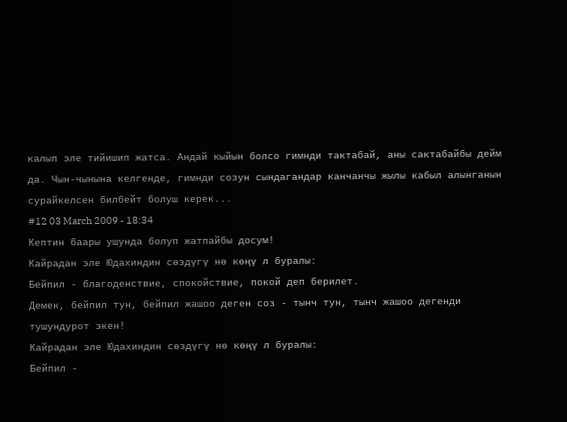калып эле тийишип жатса. Андай кыйын болсо гимнди тактабай, аны сактабайбы дейм да. Чын-чынына келгенде, гимнди созун сындагандар канчанчы жылы кабыл алынганын сурайкелсен билбейт болуш керек...
#12 03 March 2009 - 18:34
Кептин баары ушунда болуп жатпайбы досум!
Кайрадан эле Юдахиндин сөздүгү нө көңү л буралы:
Бейпил - благоденствие, спокойствие, покой деп берилет.
Демек, бейпил тун, бейпил жашоо деген соз - тынч тун, тынч жашоо дегенди тушундурот экен!
Кайрадан эле Юдахиндин сөздүгү нө көңү л буралы:
Бейпил -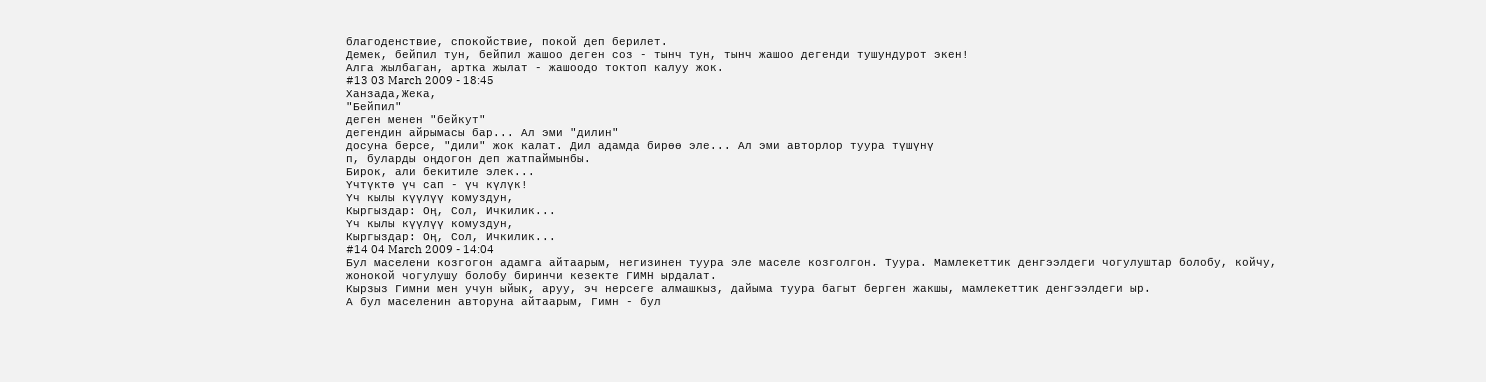благоденствие, спокойствие, покой деп берилет.
Демек, бейпил тун, бейпил жашоо деген соз - тынч тун, тынч жашоо дегенди тушундурот экен!
Алга жылбаган, артка жылат - жашоодо токтоп калуу жок.
#13 03 March 2009 - 18:45
Ханзада,Жека,
"Бейпил"
деген менен "бейкут"
дегендин айрымасы бар... Ал эми "дилин"
досуна берсе, "дили" жок калат. Дил адамда бирөө эле... Ал эми авторлор туура түшүнү
п, буларды оңдогон деп жатпаймынбы.
Бирок, али бекитиле элек...
Үчтүктө үч сап - үч күлүк!
Үч кылы күүлүү комуздун,
Кыргыздар: Оң, Сол, Ичкилик...
Үч кылы күүлүү комуздун,
Кыргыздар: Оң, Сол, Ичкилик...
#14 04 March 2009 - 14:04
Бул маселени козгогон адамга айтаарым, негизинен туура эле маселе козголгон. Туура. Мамлекеттик денгээлдеги чогулуштар болобу, койчу, жонокой чогулушу болобу биринчи кезекте ГИМН ырдалат.
Кырзыз Гимни мен учун ыйык, аруу, эч нерсеге алмашкыз, дайыма туура багыт берген жакшы, мамлекеттик денгээлдеги ыр.
А бул маселенин авторуна айтаарым, Гимн - бул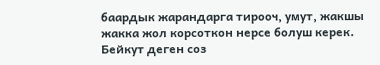баардык жарандарга тирооч, умут, жакшы жакка жол корсоткон нерсе болуш керек.
Бейкут деген соз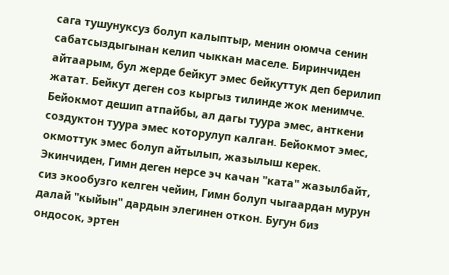сага тушунуксуз болуп калыптыр, менин оюмча сенин сабатсыздыгынан келип чыккан маселе. Биринчиден айтаарым, бул жерде бейкут эмес бейкуттук деп берилип жатат. Бейкут деген соз кыргыз тилинде жок менимче. Бейокмот дешип атпайбы, ал дагы туура эмес, анткени создуктон туура эмес которулуп калган. Бейокмот эмес, окмоттук эмес болуп айтылып, жазылыш керек. Экинчиден, Гимн деген нерсе эч качан "ката" жазылбайт, сиз экообузго келген чейин, Гимн болуп чыгаардан мурун далай "кыйын" дардын элегинен откон. Бугун биз ондосок, эртен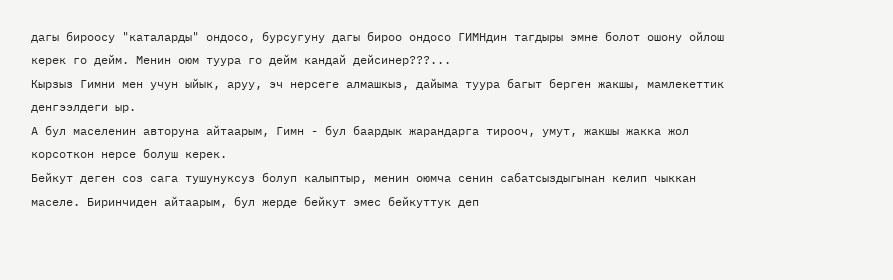дагы бироосу "каталарды" ондосо, бурсугуну дагы бироо ондосо ГИМНдин тагдыры эмне болот ошону ойлош керек го дейм. Менин оюм туура го дейм кандай дейсинер???...
Кырзыз Гимни мен учун ыйык, аруу, эч нерсеге алмашкыз, дайыма туура багыт берген жакшы, мамлекеттик денгээлдеги ыр.
А бул маселенин авторуна айтаарым, Гимн - бул баардык жарандарга тирооч, умут, жакшы жакка жол корсоткон нерсе болуш керек.
Бейкут деген соз сага тушунуксуз болуп калыптыр, менин оюмча сенин сабатсыздыгынан келип чыккан маселе. Биринчиден айтаарым, бул жерде бейкут эмес бейкуттук деп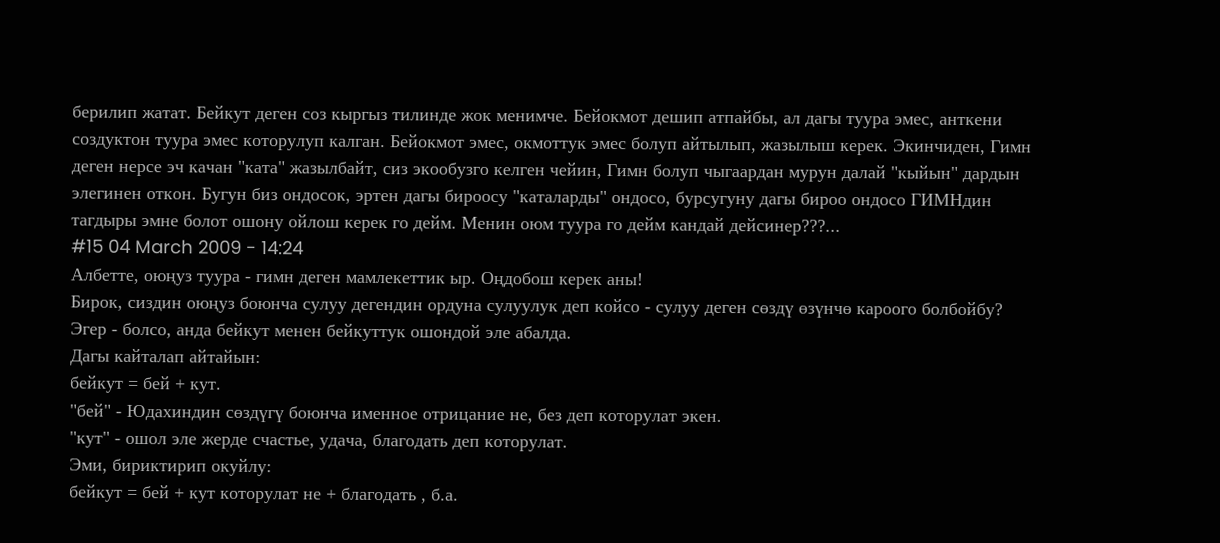берилип жатат. Бейкут деген соз кыргыз тилинде жок менимче. Бейокмот дешип атпайбы, ал дагы туура эмес, анткени создуктон туура эмес которулуп калган. Бейокмот эмес, окмоттук эмес болуп айтылып, жазылыш керек. Экинчиден, Гимн деген нерсе эч качан "ката" жазылбайт, сиз экообузго келген чейин, Гимн болуп чыгаардан мурун далай "кыйын" дардын элегинен откон. Бугун биз ондосок, эртен дагы бироосу "каталарды" ондосо, бурсугуну дагы бироо ондосо ГИМНдин тагдыры эмне болот ошону ойлош керек го дейм. Менин оюм туура го дейм кандай дейсинер???...
#15 04 March 2009 - 14:24
Албетте, оюңуз туура - гимн деген мамлекеттик ыр. Оңдобош керек аны!
Бирок, сиздин оюңуз боюнча сулуу дегендин ордуна сулуулук деп койсо - сулуу деген сөздү өзүнчө кароого болбойбу?
Эгер - болсо, анда бейкут менен бейкуттук ошондой эле абалда.
Дагы кайталап айтайын:
бейкут = бей + кут.
"бей" - Юдахиндин сөздүгү боюнча именное отрицание не, без деп которулат экен.
"кут" - ошол эле жерде счастье, удача, благодать деп которулат.
Эми, бириктирип окуйлу:
бейкут = бей + кут которулат не + благодать , б.а.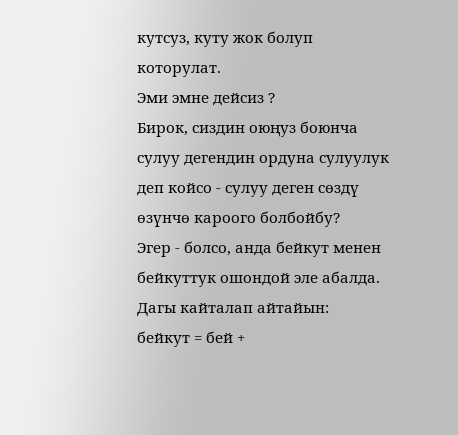кутсуз, куту жок болуп которулат.
Эми эмне дейсиз ?
Бирок, сиздин оюңуз боюнча сулуу дегендин ордуна сулуулук деп койсо - сулуу деген сөздү өзүнчө кароого болбойбу?
Эгер - болсо, анда бейкут менен бейкуттук ошондой эле абалда.
Дагы кайталап айтайын:
бейкут = бей +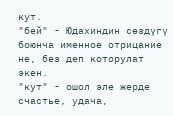кут.
"бей" - Юдахиндин сөздүгү боюнча именное отрицание не, без деп которулат экен.
"кут" - ошол эле жерде счастье, удача,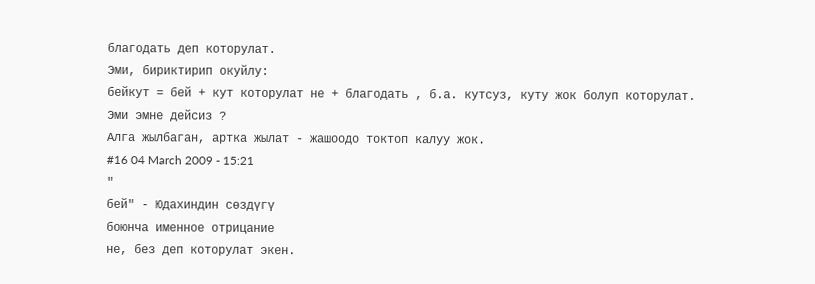благодать деп которулат.
Эми, бириктирип окуйлу:
бейкут = бей + кут которулат не + благодать , б.а. кутсуз, куту жок болуп которулат.
Эми эмне дейсиз ?
Алга жылбаган, артка жылат - жашоодо токтоп калуу жок.
#16 04 March 2009 - 15:21
"
бей" - Юдахиндин сөздүгү
боюнча именное отрицание
не, без деп которулат экен.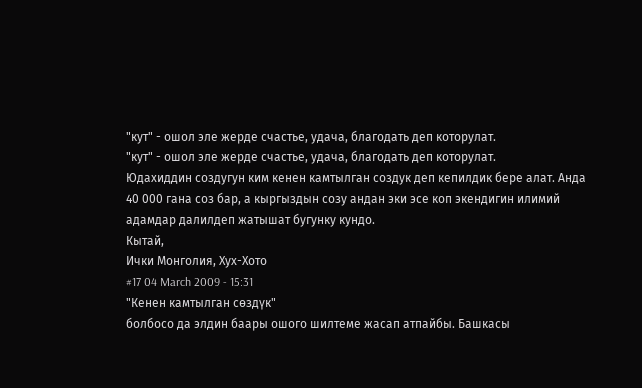"кут" - ошол эле жерде счастье, удача, благодать деп которулат.
"кут" - ошол эле жерде счастье, удача, благодать деп которулат.
Юдахиддин создугун ким кенен камтылган создук деп кепилдик бере алат. Анда 40 000 гана соз бар, а кыргыздын созу андан эки эсе коп экендигин илимий адамдар далилдеп жатышат бугунку кундо.
Кытай,
Ички Монголия, Хух-Хото
#17 04 March 2009 - 15:31
"Кенен камтылган сөздүк"
болбосо да элдин баары ошого шилтеме жасап атпайбы. Башкасы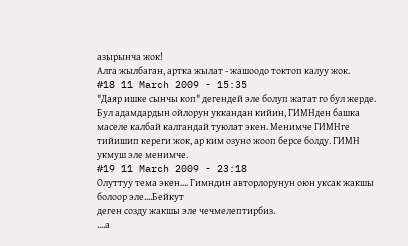азырынча жок!
Алга жылбаган, артка жылат - жашоодо токтоп калуу жок.
#18 11 March 2009 - 15:35
"Даяр ишке сынчы коп" дегендей эле болуп жатат го бул жерде. Бул адамдардын ойлорун уккандан кийин, ГИМНден башка маселе калбай калгандай туюлат экен. Менимче ГИМНге тийишип кереги жок, ар ким озуно жооп берсе болду. ГИМН укмуш эле менимче.
#19 11 March 2009 - 23:18
Олуттуу тема экен.... Гимндин авторлорунун оюн уксак жакшы болоор эле....Бейкут
деген созду жакшы эле чечмелептирбиз.
....а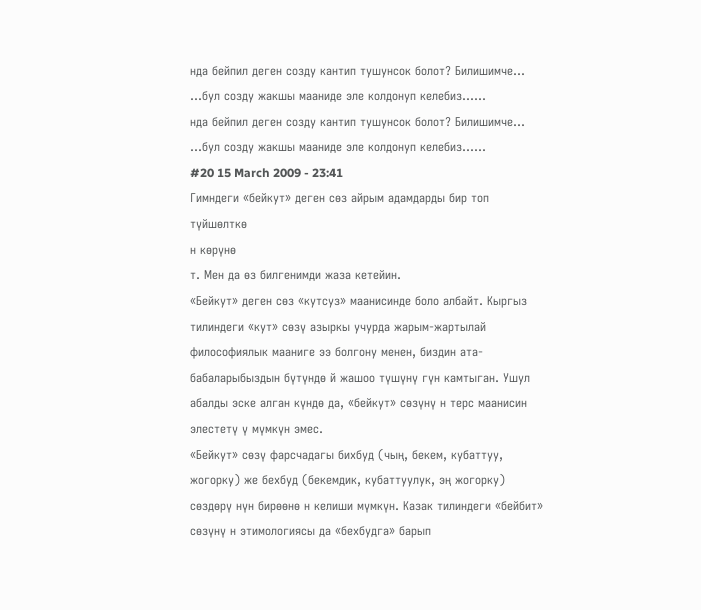нда бейпил деген созду кантип тушунсок болот? Билишимче... ...бул созду жакшы мааниде эле колдонуп келебиз......
нда бейпил деген созду кантип тушунсок болот? Билишимче... ...бул созду жакшы мааниде эле колдонуп келебиз......
#20 15 March 2009 - 23:41
Гимндеги «бейкут» деген сөз айрым адамдарды бир топ түйшөлткө
н көрүнө
т. Мен да өз билгенимди жаза кетейин.
«Бейкут» деген сөз «кутсуз» маанисинде боло албайт. Кыргыз тилиндеги «кут» сөзү азыркы учурда жарым-жартылай философиялык мааниге ээ болгону менен, биздин ата-бабаларыбыздын бүтүндө й жашоо түшүнү гүн камтыган. Ушул абалды эске алган күндө да, «бейкут» сөзүнү н терс маанисин элестетү ү мүмкүн эмес.
«Бейкут» сөзү фарсчадагы бихбуд (чың, бекем, кубаттуу, жогорку) же бехбуд (бекемдик, кубаттуулук, эң жогорку) сөздөрү нүн бирөөнө н келиши мүмкүн. Казак тилиндеги «бейбит» сөзүнү н этимологиясы да «бехбудга» барып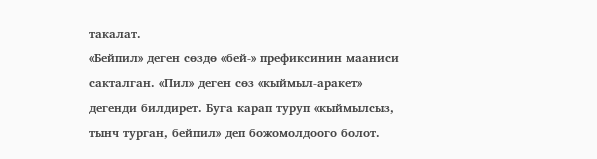такалат.
«Бейпил» деген сөздө «бей-» префиксинин мааниси сакталган. «Пил» деген сөз «кыймыл-аракет» дегенди билдирет. Буга карап туруп «кыймылсыз, тынч турган, бейпил» деп божомолдоого болот.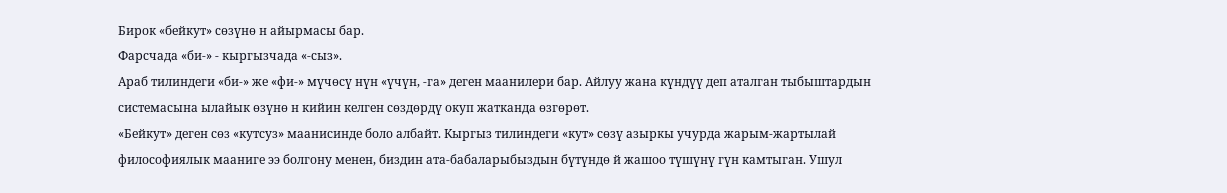Бирок «бейкут» сөзүнө н айырмасы бар.
Фарсчада «би-» - кыргызчада «-сыз».
Араб тилиндеги «би-» же «фи-» мүчөсү нүн «үчүн, -га» деген маанилери бар. Айлуу жана күндүү деп аталган тыбыштардын системасына ылайык өзүнө н кийин келген сөздөрдү окуп жатканда өзгөрөт.
«Бейкут» деген сөз «кутсуз» маанисинде боло албайт. Кыргыз тилиндеги «кут» сөзү азыркы учурда жарым-жартылай философиялык мааниге ээ болгону менен, биздин ата-бабаларыбыздын бүтүндө й жашоо түшүнү гүн камтыган. Ушул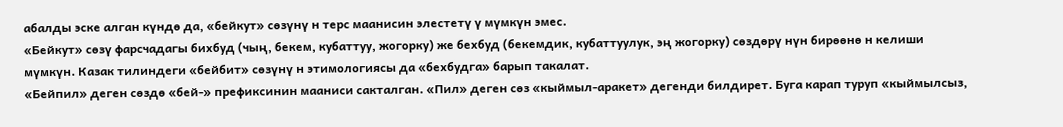абалды эске алган күндө да, «бейкут» сөзүнү н терс маанисин элестетү ү мүмкүн эмес.
«Бейкут» сөзү фарсчадагы бихбуд (чың, бекем, кубаттуу, жогорку) же бехбуд (бекемдик, кубаттуулук, эң жогорку) сөздөрү нүн бирөөнө н келиши мүмкүн. Казак тилиндеги «бейбит» сөзүнү н этимологиясы да «бехбудга» барып такалат.
«Бейпил» деген сөздө «бей-» префиксинин мааниси сакталган. «Пил» деген сөз «кыймыл-аракет» дегенди билдирет. Буга карап туруп «кыймылсыз,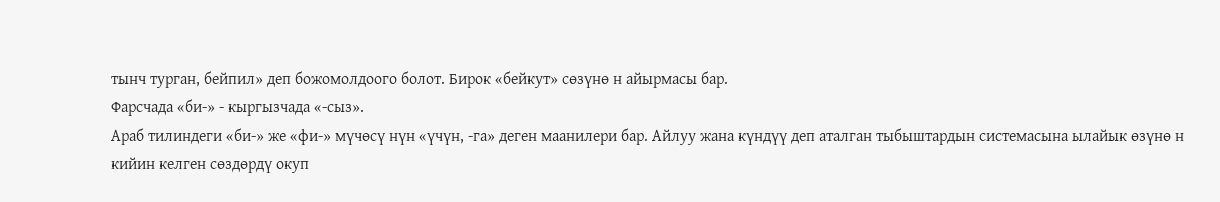тынч турган, бейпил» деп божомолдоого болот. Бирок «бейкут» сөзүнө н айырмасы бар.
Фарсчада «би-» - кыргызчада «-сыз».
Араб тилиндеги «би-» же «фи-» мүчөсү нүн «үчүн, -га» деген маанилери бар. Айлуу жана күндүү деп аталган тыбыштардын системасына ылайык өзүнө н кийин келген сөздөрдү окуп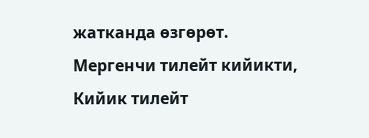жатканда өзгөрөт.
Мергенчи тилейт кийикти,
Кийик тилейт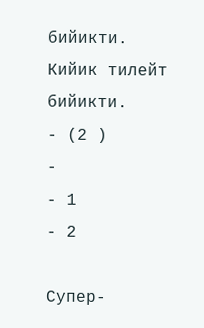бийикти.
Кийик тилейт бийикти.
- (2 )
-
- 1
- 2

Супер-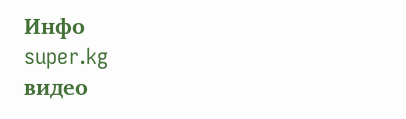Инфо
super.kg
видео